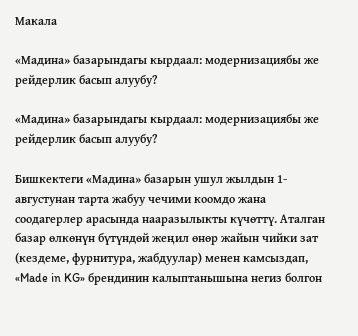Макала

«Мадина» базарындагы кырдаал: модернизациябы же рейдерлик басып алуубу?

«Мадина» базарындагы кырдаал: модернизациябы же рейдерлик басып алуубу?

Бишкектеги «Мадина» базарын ушул жылдын 1-августунан тарта жабуу чечими коомдо жана соодагерлер арасында нааразылыкты күчөттү. Аталган базар өлкөнүн бүтүндөй жеңил өнөр жайын чийки зат (кездеме, фурнитура, жабдуулар) менен камсыздап, «Made in KG» брендинин калыптанышына негиз болгон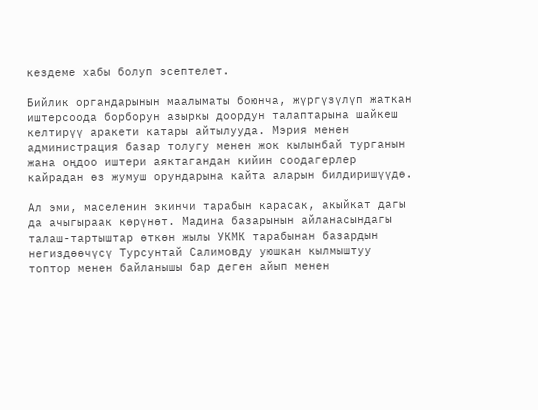кездеме хабы болуп эсептелет.

Бийлик органдарынын маалыматы боюнча, жүргүзүлүп жаткан иштерсоода борборун азыркы доордун талаптарына шайкеш келтирүү аракети катары айтылууда. Мэрия менен администрация базар толугу менен жок кылынбай турганын жана оңдоо иштери аяктагандан кийин соодагерлер кайрадан өз жумуш орундарына кайта аларын билдиришүүдө.

Ал эми, маселенин экинчи тарабын карасак, акыйкат дагы да ачыгыраак көрүнөт. Мадина базарынын айланасындагы талаш-тартыштар өткөн жылы УКМК тарабынан базардын негиздөөчүсү Турсунтай Салимовду уюшкан кылмыштуу топтор менен байланышы бар деген айып менен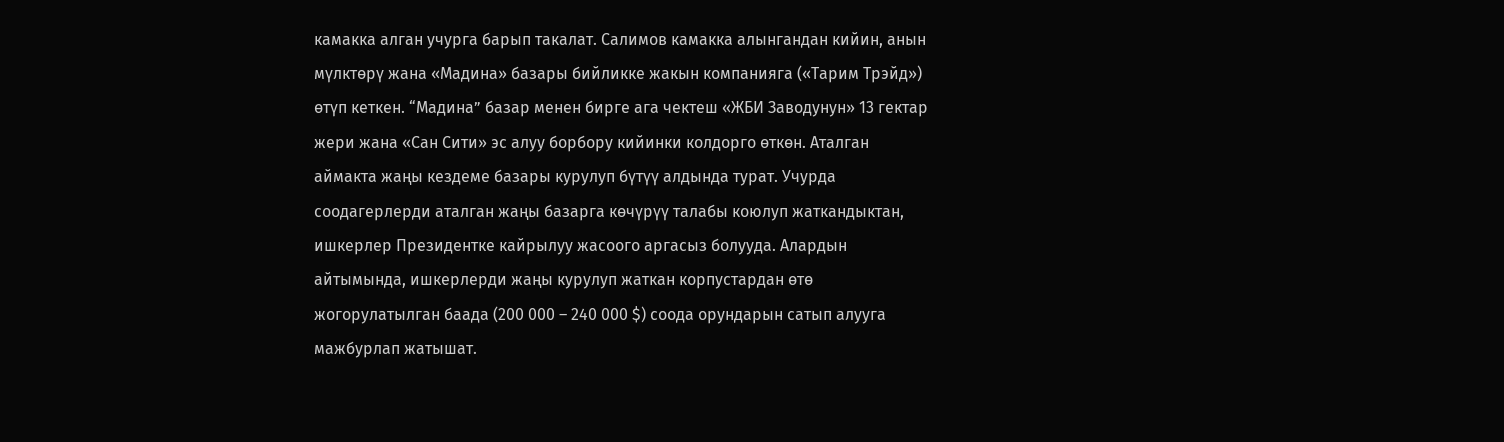камакка алган учурга барып такалат. Салимов камакка алынгандан кийин, анын мүлктөрү жана «Мадина» базары бийликке жакын компанияга («Тарим Трэйд») өтүп кеткен. “Мадина” базар менен бирге ага чектеш «ЖБИ Заводунун» 13 гектар жери жана «Сан Сити» эс алуу борбору кийинки колдорго өткөн. Аталган аймакта жаңы кездеме базары курулуп бүтүү алдында турат. Учурда соодагерлерди аталган жаңы базарга көчүрүү талабы коюлуп жаткандыктан, ишкерлер Президентке кайрылуу жасоого аргасыз болууда. Алардын айтымында, ишкерлерди жаңы курулуп жаткан корпустардан өтө жогорулатылган баада (200 000 – 240 000 $) соода орундарын сатып алууга мажбурлап жатышат.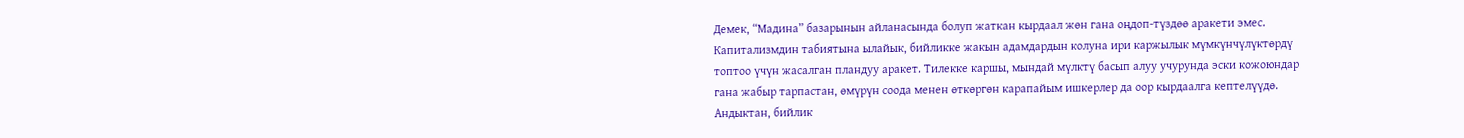Демек, “Мадина” базарынын айланасында болуп жаткан кырдаал жөн гана оңдоп-түздөө аракети эмес. Капитализмдин табиятына ылайык, бийликке жакын адамдардын колуна ири каржылык мүмкүнчүлүктөрдү топтоо үчүн жасалган пландуу аракет. Тилекке каршы, мындай мүлктү басып алуу учурунда эски кожоюндар гана жабыр тарпастан, өмүрүн соода менен өткөргөн карапайым ишкерлер да оор кырдаалга кептелүүдө. Андыктан, бийлик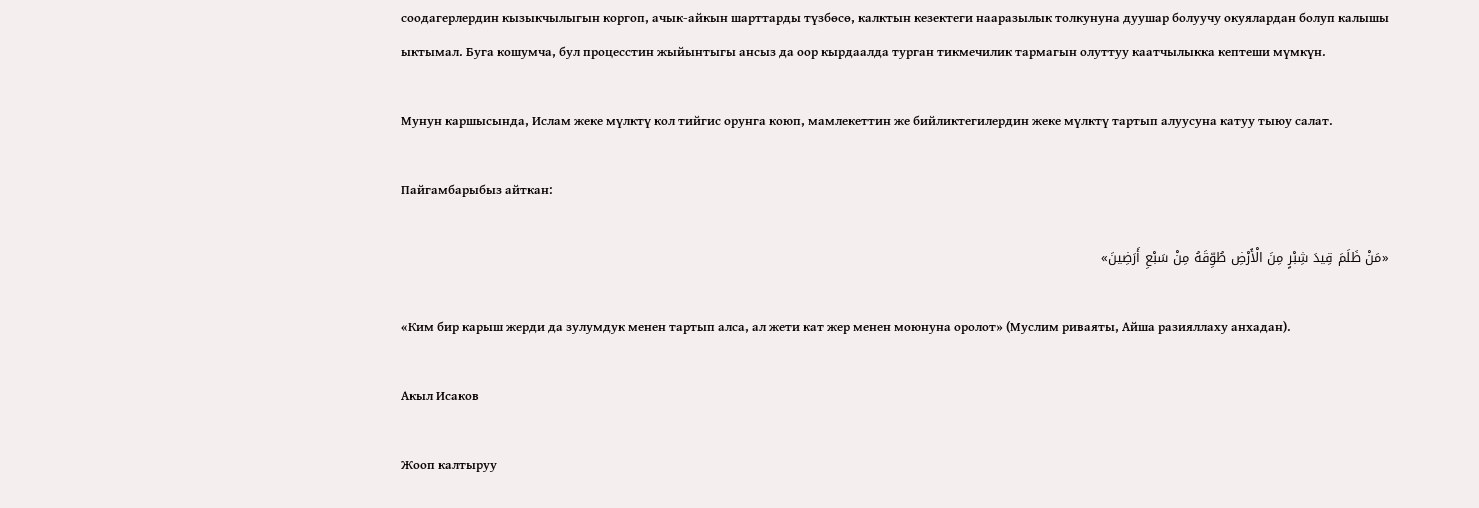соодагерлердин кызыкчылыгын коргоп, ачык-айкын шарттарды түзбөсө, калктын кезектеги нааразылык толкунуна дуушар болуучу окуялардан болуп калышы ыктымал. Буга кошумча, бул процесстин жыйынтыгы ансыз да оор кырдаалда турган тикмечилик тармагын олуттуу каатчылыкка кептеши мүмкүн.

Мунун каршысында, Ислам жеке мүлктү кол тийгис орунга коюп, мамлекеттин же бийликтегилердин жеке мүлктү тартып алуусуна катуу тыюу салат.

Пайгамбарыбыз айткан:

«مَنْ ظَلَمَ قِيدَ شِبْرٍ مِنَ الْأَرْضِ طُوِّقَهُ مِنْ سَبْعِ أَرَضِينَ»

«Ким бир карыш жерди да зулумдук менен тартып алса, ал жети кат жер менен моюнуна оролот» (Муслим риваяты, Айша разияллаху анхадан).

Акыл Исаков

Жооп калтыруу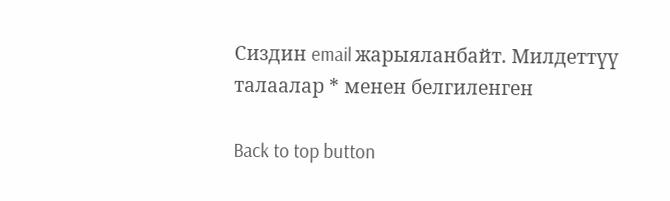Сиздин email жарыяланбайт. Милдеттүү талаалар * менен белгиленген

Back to top button